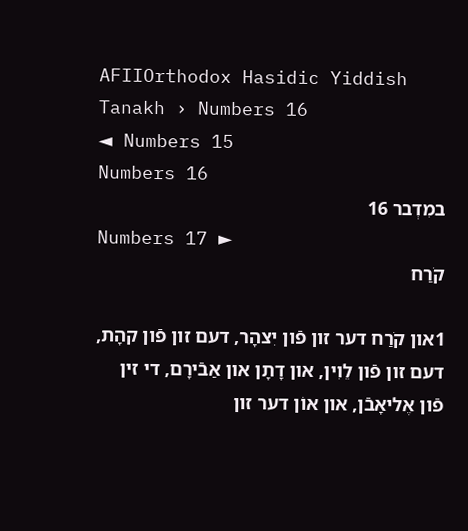AFIIOrthodox Hasidic Yiddish Tanakh › Numbers 16
◄ Numbers 15
Numbers 16
במִדְבר 16
Numbers 17 ►
קֹרַח

1און קֹרַח דער זון פֿון יִצהָר, דעם זון פֿון קהָת, דעם זון פֿון לֵוִין, און דָתָן און אַבֿירָם, די זין פֿון אֶליאָבֿן, און אוֹן דער זון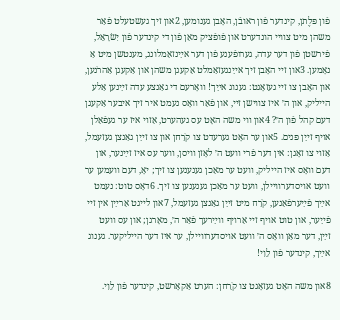פֿון פּלֶתן, קינדער פֿון ראובֿן, האָבן גענומען, 2און זיך געשטעלט פֿאַר משהן מיט צװײ הונדערט און פֿופֿציק מאַן פֿון די קינדער פֿון יִשׂרָאֵל, פֿירשטן פֿון דער עדה, גערופֿענע פֿון דער אײַנזאַמלונג, מענטשן מיט אַ נאָמען. 3און זײ האָבן זיך אײַנגעזאַמלט אַקעגן משהן און אַקעגן אַהרֹנען, און האָבן צו זײ געזאָגט: גענוג אײַך! װאָרעם די גאַנצע עדה זײַנען אַלע הײליק, און ה׳ איז צװישן זײ, און פֿאַר װאָס נעמט איר זיך איבער אַקעגן דעם קהל פֿון ה׳? 4און װי משה האָט עס געהערט, אַזױ איז ער געפֿאַלן אױף זײַן פּנים. 5און ער האָט גערעדט צו קֹרַחן און צו זײַן גאַנצן געזעמל, אַזױ צו זאָגן: אין דער פֿרי װעט ה׳ לאָזן װיסן, װער עס איז זײַנער, און דעם װאָס איז הײליק, װעט ער מאַכן גענענען צו זיך; יאָ, דעם װעמען ער װעט אױסדערװײלן, װעט ער מאַכן גענענען צו זיך. 6דאָס טוט: נעמט אײַך פֿײַערפֿאַנען, קֹרַח מיט זײַן גאַנצן געזעמל, 7און לײגט אַרײַן אין זײ פֿײַער, און טוט אױף זײ אַרױף װײַרעך פֿאַר ה׳, מאָרגן; און עס װעט זײַן, דער מאַן װאָס ה׳ װעט אױסדערװײלן, ער איז דער הײליקער. גענוג אײַך, קינדער פֿון לֵוִי!

8און משה האָט געזאָגט צו קֹרַחן: הערט אַקאָרשט, קינדער פֿון לֵוִי.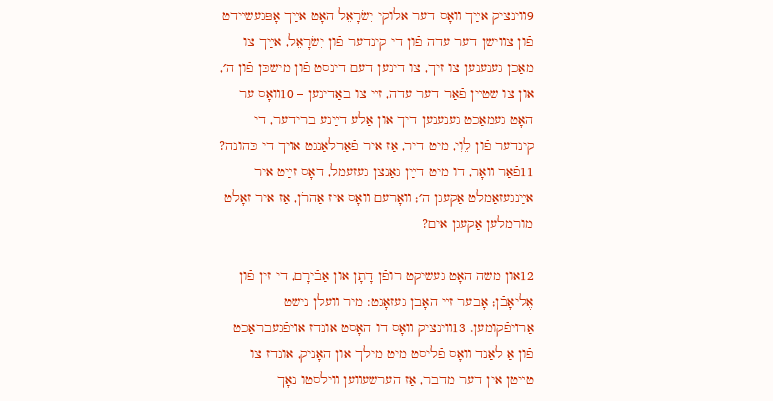9װינציק אײַך װאָס דער אלוקי יִשׂרָאֵל האָט אײַך אָפּגעשײדט פֿון צװישן דער עדה פֿון די קינדער פֿון יִשׂרָאֵל, אײַך צו מאַכן גענענען צו זיך, צו דינען דעם דינסט פֿון מישכּן פֿון ה׳, און צו שטײן פֿאַר דער עדה, זײ צו באַדינען – 10װאָס ער האָט געמאַכט גענענען דיך און אַלע דײַנע ברידער, די קינדער פֿון לֵוִי, מיט דיר, אַז איר פֿאַרלאַנגט אױך די כּהונה? 11פֿאַר װאָר, דו מיט דײַן גאַנצן געזעמל, דאָס זײַט איר אײַנגעזאַמלט אַקעגן ה׳; װאָרעם װאָס איז אַהרֹן, אַז איר זאָלט מורמלען אַקעגן אים?

12און משה האָט געשיקט רופֿן דָתָן און אַבֿירָם, די זין פֿון אֶליאָבֿן; אָבער זײ האָבן געזאָגט: מיר װעלן נישט אַרױפֿקומען. 13װינציק װאָס דו האָסט אונדז אױפֿגעבראַכט פֿון אַ לאַנד װאָס פֿליסט מיט מילך און האָניק, אונדז צו טײטן אין דער מדבר, אַז הערשעװען װילסטו נאָך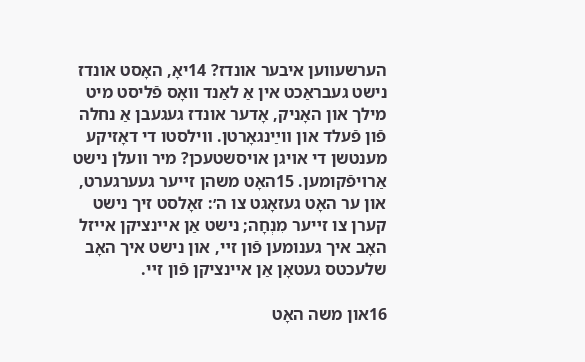הערשעװען איבער אונדז? 14יאָ, האָסט אונדז נישט געבראַכט אין אַ לאַנד װאָס פֿליסט מיט מילך און האָניק, אָדער אונדז געגעבן אַ נחלה פֿון פֿעלד און װײַנגאָרטן. װילסטו די דאָזיקע מענטשן די אױגן אױסשטעכן? מיר װעלן נישט אַרױפֿקומען. 15האָט משהן זײער געערגערט, און ער האָט געזאָגט צו ה׳: זאָלסט זיך נישט קערן צו זײער מִנְחָה; נישט אַן אײנציקן אײזל האָב איך גענומען פֿון זײ, און נישט איך האָב שלעכטס געטאָן אַן אײנציקן פֿון זײ.

16און משה האָט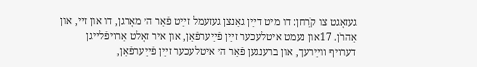געזאָגט צו קֹרַחן: דו מיט דײַן גאַנצן געזעמל זײַט פֿאַר ה׳ מאָרגן, דו און זײ, און אַהרֹן. 17און נעמט איטלעכער זײַן פֿײַערפֿאַן, און איר זאָלט אַרױפֿלײגן דערױף װײַרעך, און ברענגען פֿאַר ה׳ איטלעכער זײַן פֿײַערפֿאַן,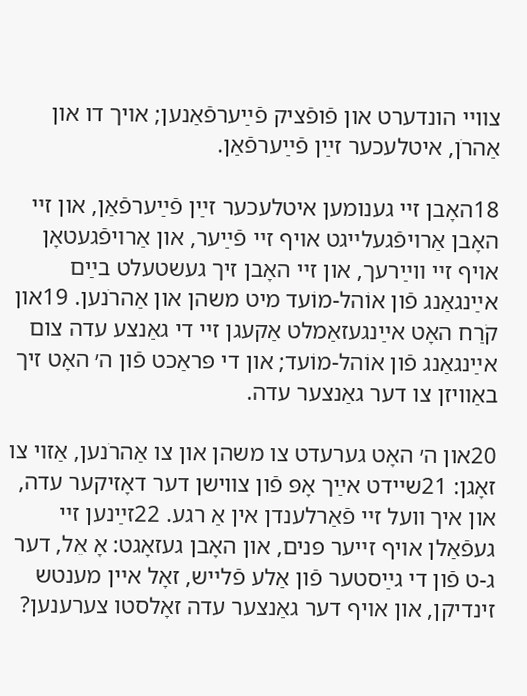צװײ הונדערט און פֿופֿציק פֿײַערפֿאַנען; אױך דו און אַהרֹן, איטלעכער זײַן פֿײַערפֿאַן.

18האָבן זײ גענומען איטלעכער זײַן פֿײַערפֿאַן, און זײ האָבן אַרױפֿגעלײגט אױף זײ פֿײַער, און אַרױפֿגעטאָן אױף זײ װײַרעך, און זײ האָבן זיך געשטעלט בײַם אײַנגאַנג פֿון אוֹהל-מוֹעד מיט משהן און אַהרֹנען. 19און קֹרַח האָט אײַנגעזאַמלט אַקעגן זײ די גאַנצע עדה צום אײַנגאַנג פֿון אוֹהל-מוֹעד; און די פּראַכט פֿון ה׳ האָט זיך באַװיזן צו דער גאַנצער עדה.

20און ה׳ האָט גערעדט צו משהן און צו אַהרֹנען, אַזױ צו זאָגן: 21שײדט אײַך אָפּ פֿון צװישן דער דאָזיקער עדה, און איך װעל זײ פֿאַרלענדן אין אַ רגע. 22זײַנען זײ געפֿאַלן אױף זײער פּנים, און האָבן געזאָגט: אָ אֵל, דער ג-ט פֿון די גײַסטער פֿון אַלע פֿלײש, זאָל אײן מענטש זינדיקן, און אױף דער גאַנצער עדה זאָלסטו צערענען?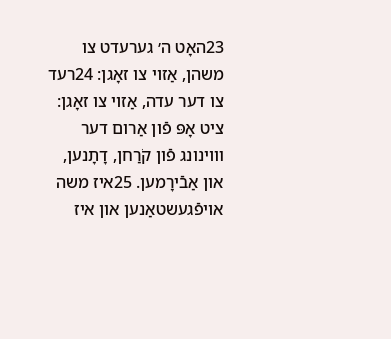23האָט ה׳ גערעדט צו משהן, אַזױ צו זאָגן: 24רעד צו דער עדה, אַזױ צו זאָגן: ציט אָפּ פֿון אַרום דער װױנונג פֿון קֹרַחן, דָתָנען, און אַבֿירָמען. 25איז משה אױפֿגעשטאַנען און איז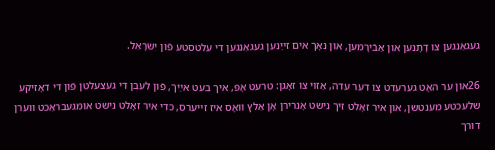געגאַנגען צו דָתָנען און אַבֿירָמען, און נאָך אים זײַנען געגאַנגען די עלטסטע פֿון יִשׂרָאֵל.

26און ער האָט גערעדט צו דער עדה, אַזױ צו זאָגן: טרעט אָפּ, איך בעט אײַך, פֿון לעבן די געצעלטן פֿון די דאָזיקע שלעכטע מענטשן, און איר זאָלט זיך נישט אָנרירן אָן אַלץ װאָס איז זײערס, כּדי איר זאָלט נישט אומגעבראַכט װערן דורך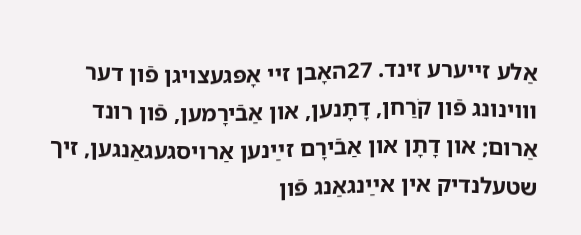אַלע זײערע זינד. 27האָבן זײ אָפּגעצױגן פֿון דער װױנונג פֿון קֹרַחן, דָתָנען, און אַבֿירָמען, פֿון רונד אַרום; און דָתָן און אַבֿירָם זײַנען אַרױסגעגאַנגען, זיך שטעלנדיק אין אײַנגאַנג פֿון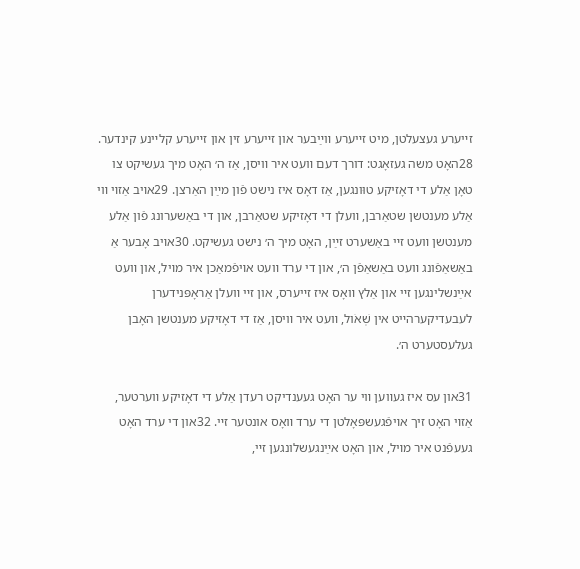זײערע געצעלטן, מיט זײערע װײַבער און זײערע זין און זײערע קלײנע קינדער. 28האָט משה געזאָגט: דורך דעם װעט איר װיסן, אַז ה׳ האָט מיך געשיקט צו טאָן אַלע די דאָזיקע טוּונגען, אַז דאָס איז נישט פֿון מײַן האַרצן. 29אױב אַזױ װי אַלע מענטשן שטאַרבן, װעלן די דאָזיקע שטאַרבן, און די באַשערונג פֿון אַלע מענטשן װעט זײ באַשערט זײַן, האָט מיך ה׳ נישט געשיקט. 30אױב אָבער אַ באַשאַפֿונג װעט באַשאַפֿן ה׳, און די ערד װעט אױפֿמאַכן איר מױל, און װעט אײַנשלינגען זײ און אַלץ װאָס איז זײערס, און זײ װעלן אַראָפּנידערן לעבעדיקערהײט אין שְׁאֹול, װעט איר װיסן, אַז די דאָזיקע מענטשן האָבן געלעסטערט ה׳.

31און עס איז געװען װי ער האָט געענדיקט רעדן אַלע די דאָזיקע װערטער, אַזױ האָט זיך אױפֿגעשפּאָלטן די ערד װאָס אונטער זײ. 32און די ערד האָט געעפֿנט איר מױל, און האָט אײַנגעשלונגען זײ,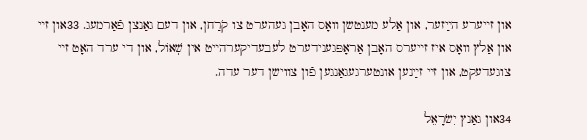און זײערע הײַזער, און אַלע מענטשן װאָס האָבן געהערט צו קֹרַחן, און דעם גאַנצן פֿאַרמעג. 33און זײ און אַלץ װאָס איז זײערס האָבן אַראָפּגענידערט לעבעדיקערהײט אין שְׁאֹול, און די ערד האָט זײ צוגעדעקט, און זײ זײַנען אונטערגעגאַנגען פֿון צװישן דער עדה.

34און גאַנץ יִשׂרָאֵל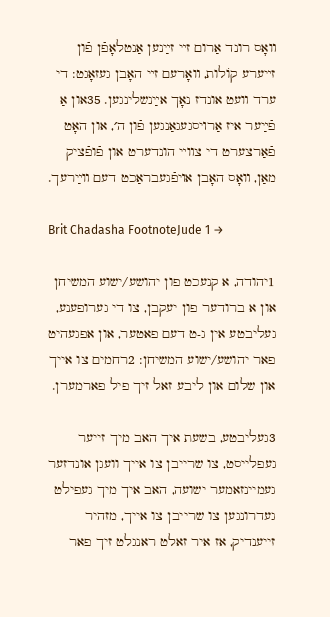װאָס רונד אַרום זײ זײַנען אַנטלאָפֿן פֿון זײערע קוֹלות, װאָרעם זײ האָבן געזאָגט: די ערד װעט אונדז נאָך אײַנשלינגען. 35און אַ פֿײַער איז אַרױסגעגאַנגען פֿון ה׳, און האָט פֿאַרצערט די צװײ הונדערט און פֿופֿציק מאַן, װאָס האָבן אױפֿגעבראַכט דעם װײַרעך.

Brit Chadasha FootnoteJude 1 →

1יהודה, א קנעכט פון יהושע/ישוע המשיחן און א ברודער פון יעקבן, צו די גערופענע, געליבטע אין ג‑ט דעם פאטער, און אפגעהיט פאר יהושע/ישוע המשיחן: 2רחמים צו אייך און שלום און ליבע זאל זיך פיל פארמערן.

3געליבטע, בשעת איך האב מיך זייער געפלייסט, צו שרייבן צו אייך וועגן אונדזער געמיינזאמער ישועה, האב איך מיך געפילט געדרונגען צו שרייבן צו אייך, מזהיר זייענדיק, אז איר זאלט ראנגלט זיך פאר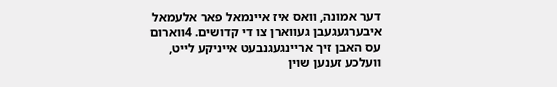דער אמונה, וואס איז איינמאל פאר אלעמאל איבערגעגעבן געווארן צו די קדושים. 4ווארום עס האבן זיך אריינגעגנבעט אייניקע לייט, וועלכע זענען שוין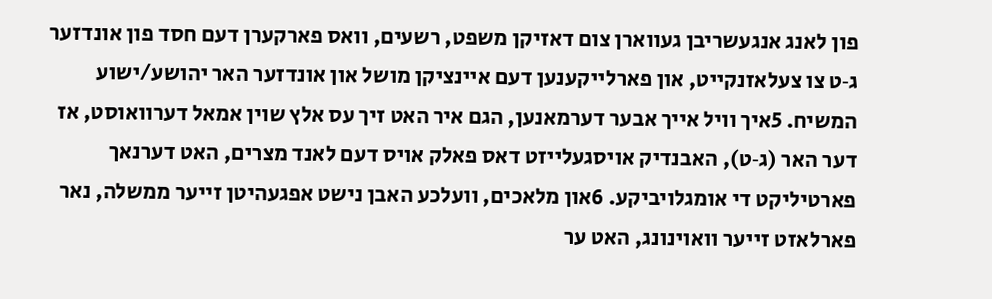פון לאנג אנגעשריבן געווארן צום דאזיקן משפט, רשעים, וואס פארקערן דעם חסד פון אונדזער ג‑ט צו צעלאזנקייט, און פארלייקענען דעם איינציקן מושל און אונדזער האר יהושע/ישוע המשיח. 5איך וויל אייך אבער דערמאנען, הגם איר האט זיך עס אלץ שוין אמאל דערוואוסט, אז דער האר (ג‑ט), האבנדיק אויסגעלייזט דאס פאלק אויס דעם לאנד מצרים, האט דערנאך פארטיליקט די אומגלויביקע. 6און מלאכים, וועלכע האבן נישט אפגעהיטן זייער ממשלה, נאר פארלאזט זייער וואוינונג, האט ער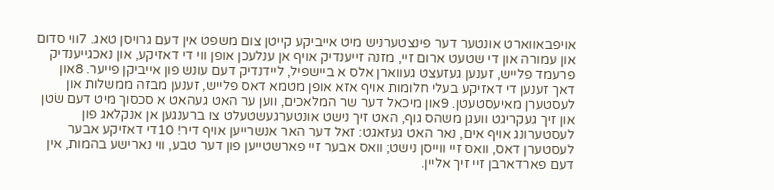אויפבאווארט אונטער דער פינצטערניש מיט אייביקע קייטן צום משפט אין דעם גרויסן טאג. 7ווי סדום און עמורה און די שטעט ארום זיי, מזנה זייענדיק אויף אן ענלעכן אופן ווי די דאזיקע, און נאכגייענדיק פרעמד פלייש, זענען געזעצט געווארן אלס א ביישפיל, ליידנדיק דעם עונש פון אייביקן פייער. 8און דאך זענען די דאזיקע בעלי חלומות אויף אזא אופן מטמא דאס פלייש, זענען מבזה ממשלות און לעסטערן מאיעסטעטן. 9און מיכאל דער שר המלאכים, ווען ער האט געהאט א סכסוך מיט דעם שׂטן און זיך געקריגט וועגן משהס גוף, האט זיך נישט אונטערגעשטעלט צו ברענגען אן אנקלאג פון לעסטערונג אויף אים, נאר האט געזאגט: זאל דער האר אנשרייען אויף דיר! 10די דאזיקע אבער לעסטערן דאס, וואס זיי ווייסן נישט; וואס אבער זיי פארשטייען פון דער טבע, ווי נארישע בהמות, אין דעם פארדארבן זיי זיך אליין.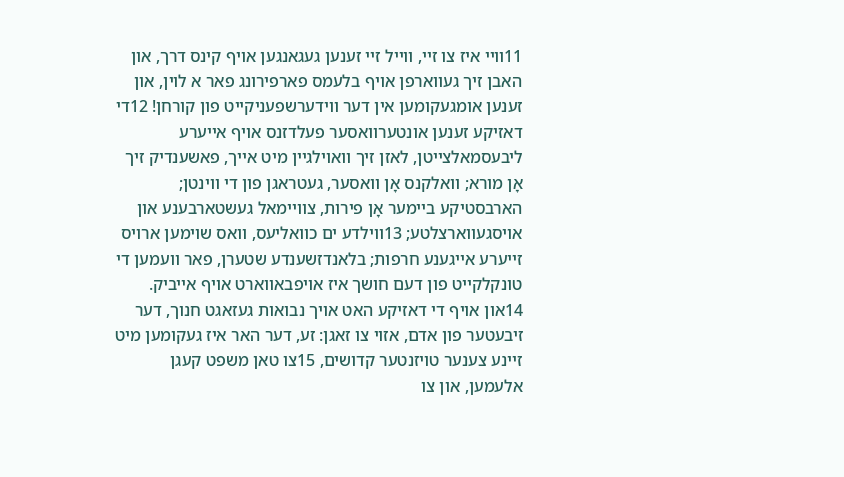11וויי איז צו זיי, ווייל זיי זענען געגאנגען אויף קינס דרך, און האבן זיך געווארפן אויף בלעמס פארפירונג פאר א לוין, און זענען אומגעקומען אין דער ווידערשפעניקייט פון קורחן! 12די דאזיקע זענען אונטערוואסער פעלדזנס אויף אייערע ליבעסמאלצייטן, לאזן זיך וואוילגיין מיט אייך, פאשענדיק זיך אָן מורא; וואלקנס אָן וואסער, געטראגן פון די ווינטן; הארבסטיקע ביימער אָן פירות, צוויימאל געשטארבענע און אויסגעווארצלטע; 13ווילדע ים כוואליעס, וואס שוימען ארויס זייערע אייגענע חרפות; בלאנדזשענדע שטערן, פאר וועמען די טונקלקייט פון דעם חושך איז אויפבאווארט אויף אייביק. 14און אויף די דאזיקע האט אויך נבואות געזאגט חנוך, דער זיבעטער פון אדם, אזוי צו זאגן: זע, דער האר איז געקומען מיט זיינע צענער טויזנטער קדושים, 15צו טאן משפט קעגן אלעמען, און צו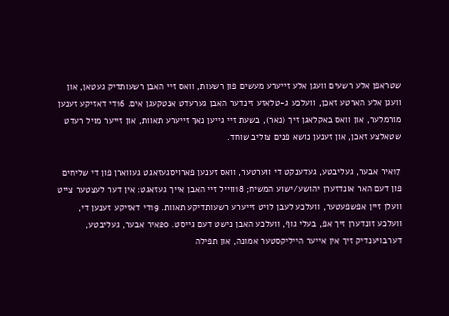שטראפן אלע רשעים וועגן אלע זייערע מעשים פון רשעות, וואס זיי האבן רשעותדיק געטאן, און וועגן אלע הארטע זאכן, וועלכע ג‑טלאזע זינדער האבן גערעדט אנטקעגן אים. 16די דאזיקע זענען מורמלער, און וואס באקלאגן זיך (נאר), בשעת זיי גייען נאך זייערע תאוות, און זייער מויל רעדט שטאלצע זאכן, און זענען נושא פנים צוליב שוחד.

17איר אבער, געליבטע, געדענקט די ווערטער, וואס זענען פארויסגעזאגט געווארן פון די שליחים פון דעם האר אונדזערן יהושע/ישוע המשיח; 18ווייל זיי האבן אייך געזאגט: אין דער לעצטער צייט וועלן זיין אפשפעטער, וועלכע לעבן לויט זייערע רשעותדיקע תאוות. 19די דאזיקע זענען די, וועלכע זונדערן זיך אפ, בעלי גוף, וועלכע האבן נישט דעם גייסט. 20איר אבער, געליבטע, דערבויענדיק זיך אין אייער הייליקסטער אמונה, און תפילה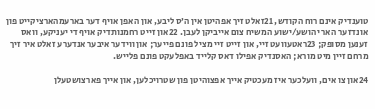טוענדיק אינם רוח הקודש, 21זאלט זיך אפהיטן אין ה׳ס ליבע, און האפן אויף דער בארעמהארציקייט פון אונדזער האר יהושע/ישוע המשיח צום אייביקן לעבן. 22און זייט רחמנותדיק אויף די יעניקע, וואס זענען מסופק; 23ראטעוועט זיי, און זייט זיי מציל פונם פייער; און ווידער איבער אנדערע זאלט איר זיך מרחם זיין מיט מורא; האסנדיק אפילו דאס קלייד באפלעקט פונם פלייש.

24און צו אים, וועלכער איז מעכטיק אייך אפצוהיטן פון שטרויכלען, און אייך פארצושטעלן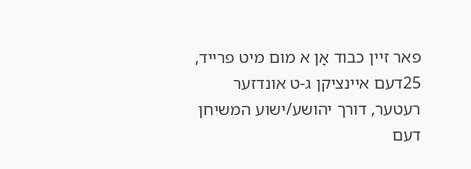פאר זיין כבוד אָן א מום מיט פרייד, 25דעם איינציקן ג‑ט אונדזער רעטער, דורך יהושע/ישוע המשיחן דעם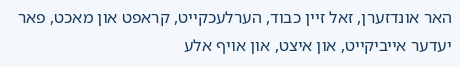האר אונדזערן, זאל זיין כבוד, הערלעכקייט, קראפט און מאכט, פאר יעדער אייביקייט, און איצט, און אויף אלע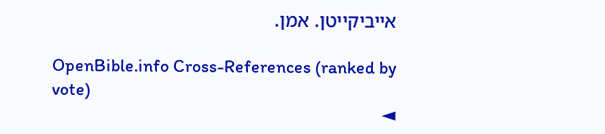אייביקייטן. אמן.

OpenBible.info Cross-References (ranked by vote)
◄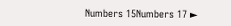Numbers 15Numbers 17 ►